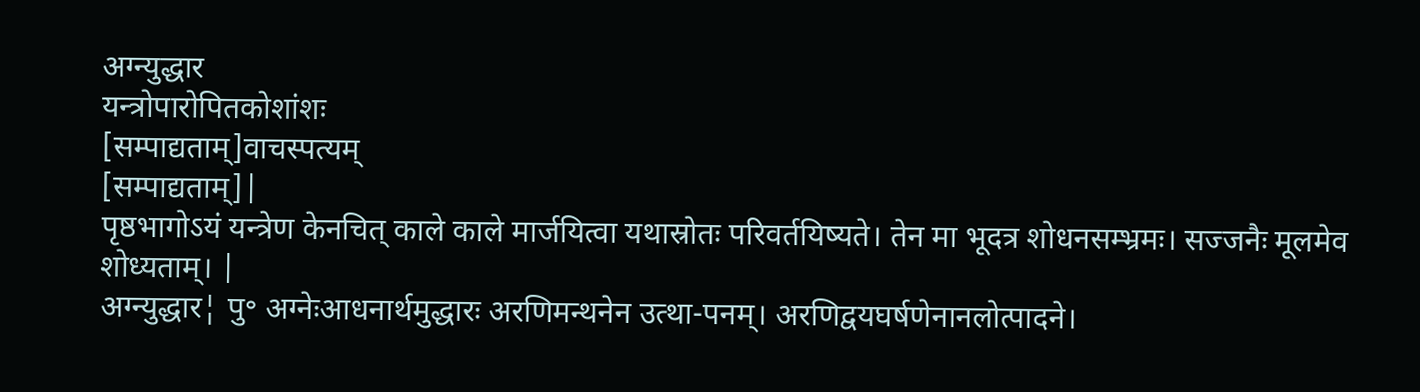अग्न्युद्धार
यन्त्रोपारोपितकोशांशः
[सम्पाद्यताम्]वाचस्पत्यम्
[सम्पाद्यताम्]|
पृष्ठभागोऽयं यन्त्रेण केनचित् काले काले मार्जयित्वा यथास्रोतः परिवर्तयिष्यते। तेन मा भूदत्र शोधनसम्भ्रमः। सज्जनैः मूलमेव शोध्यताम्। |
अग्न्युद्धार¦ पु॰ अग्नेःआधनार्थमुद्धारः अरणिमन्थनेन उत्था-पनम्। अरणिद्वयघर्षणेनानलोत्पादने।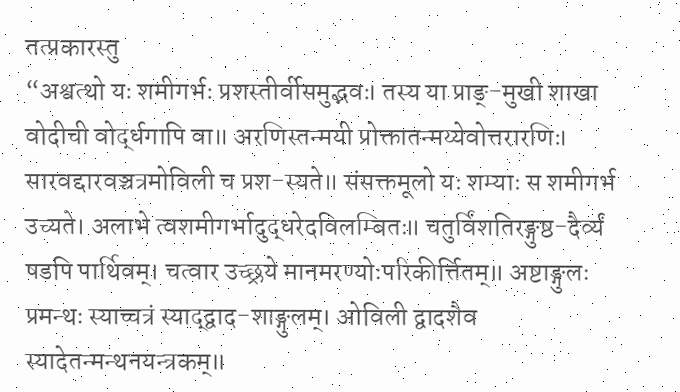तत्प्रकारस्तु
“अश्वत्थो यः शमीगर्भः प्रशस्तीर्वीसमुद्भवः। तस्य या प्राङ्-मुखी शाखा वोदीची वोर्द्धगापि वा॥ अरणिस्तन्मयी प्रोक्तातन्मय्येवोत्तरारणिः। सारवद्दारवञ्चत्रमोविली च प्रश-स्यते॥ संसक्तमूलो यः शम्याः स शमीगर्भ उच्यते। अलाभे त्वशमीगर्भादुद्धरेदविलम्बितः॥ चतुर्विंशतिरङ्गुष्ठ-दैर्व्यं षडपि पार्थिवम्। चत्वार उच्छ्रये मानमरण्योःपरिकीर्त्तितम्॥ अष्टाङ्गुलः प्रमन्थः स्याच्चत्रं स्याद्द्वाद-शाङ्गुलम्। ओविली द्वादशैव स्यादेतन्मन्थनयन्त्रकम्॥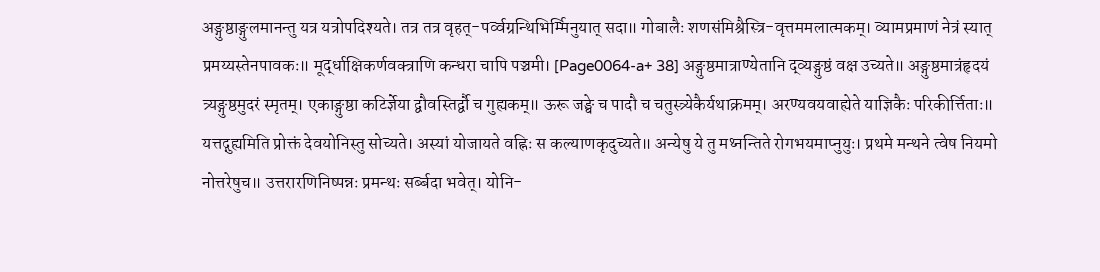अङ्गुष्ठाङ्गुलमानन्तु यत्र यत्रोपदिश्यते। तत्र तत्र वृहत्-पर्व्वग्रन्थिभिर्म्मिनुयात् सदा॥ गोबालैः शणसंमिश्रैस्त्रि-वृत्तममलात्मकम्। व्यामप्रमाणं नेत्रं स्यात् प्रमय्यस्तेनपावकः॥ मूर्द्धाक्षिकर्णवक्त्राणि कन्धरा चापि पञ्चमी। [Page0064-a+ 38] अङ्गुष्ठमात्राण्येतानि द्व्यङ्गुष्ठं वक्ष उच्यते॥ अङ्गुष्ठमात्रंहृदयं त्र्यङ्गुष्ठमुदरं स्मृतम्। एकाङ्गुष्ठा कटिर्ज्ञेया द्वौवस्तिर्द्वौ च गुह्यकम्॥ ऊरू जङ्घे च पादौ च चतुस्त्र्येकैर्यथाक्रमम्। अरण्यवयवाह्येते याज्ञिकैः परिकीर्त्तिताः॥ यत्तद्गुह्यमिति प्रोक्तं देवयोनिस्तु सोच्यते। अस्यां योजायते वह्निः स कल्याणकृदुच्यते॥ अन्येषु ये तु मथ्नन्तिते रोगभयमाप्नुयुः। प्रथमे मन्थने त्वेष नियमो नोत्तरेषुच॥ उत्तरारणिनिष्पन्नः प्रमन्थः सर्ब्बदा भवेत्। योनि-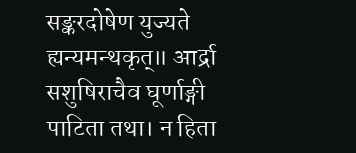सङ्करदोषेण युज्यते ह्यन्यमन्थकृत्॥ आर्द्रा सशुषिराचैव घूर्णाङ्गी पाटिता तथा। न हिता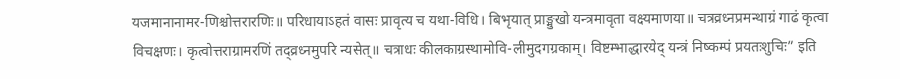यजमानानामर-णिश्चोत्तरारणिः॥ परिधायाऽहतं वासः प्रावृत्य च यथा-विधि। बिभृयात् प्राङ्मुखो यन्त्रमावृता वक्ष्यमाणया॥ चत्रव्रध्नप्रमन्थाग्रं गाढं कृत्वा विचक्षणः। कृत्वोत्तराग्रामरणिं तद्व्रध्नमुपरि न्यसेत्॥ चत्राधः कीलकाग्रस्थामोवि-लीमुदगग्रकाम्। विष्टम्भाद्धारयेद् यन्त्रं निष्कम्पं प्रयतःशुचिः” इति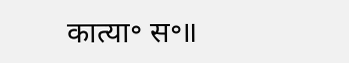कात्या॰ स॰॥